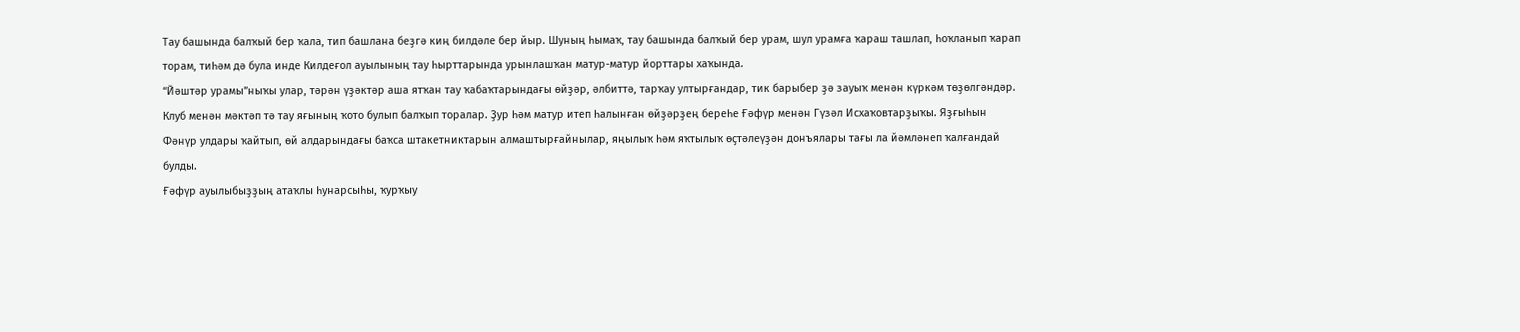Тау башында балҡый бер ҡала, тип башлана беҙгә киң билдәле бер йыр. Шуның һымаҡ, тау башында балҡый бер урам, шул урамға ҡараш ташлап, һоҡланып ҡарап торам, тиһәм дә була инде Килдеғол ауылының тау һырттарында урынлашҡан матур-матур йорттары хаҡында.
“Йәштәр урамы”ныҡы улар, тәрән үҙәктәр аша ятҡан тау ҡабаҡтарындағы өйҙәр, әлбиттә, тарҡау ултырғандар, тик барыбер ҙә зауыҡ менән күркәм төҙөлгәндәр. Клуб менән мәктәп тә тау яғының ҡото булып балҡып торалар. Ҙур һәм матур итеп һалынған өйҙәрҙең береһе Ғәфүр менән Гүзәл Исхаҡовтарҙыҡы. Яҙғыһын Фәнүр улдары ҡайтып, өй алдарындағы баҡса штакетниктарын алмаштырғайнылар, яңылыҡ һәм яҡтылыҡ өҫтәлеүҙән донъялары тағы ла йәмләнеп ҡалғандай булды.
Ғәфүр ауылыбыҙҙың атаҡлы һунарсыһы, ҡурҡыу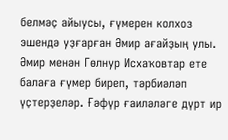белмәҫ айыусы, ғүмерен колхоз эшендә уҙғарған Әмир ағайҙың улы. Әмир менән Гөлнур Исхаҡовтар ете балаға ғүмер биреп, тәрбиәләп үҫтерҙеләр. Ғәфүр ғаиләләге дүрт ир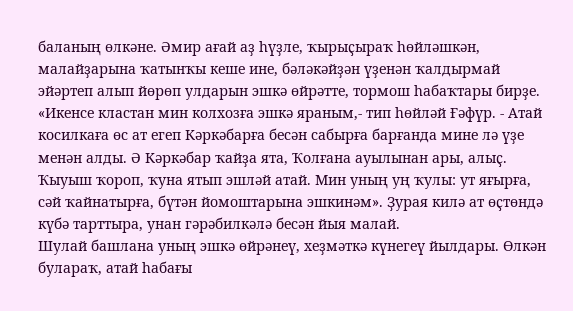баланың өлкәне. Әмир ағай аҙ һүҙле, ҡырыҫыраҡ һөйләшкән, малайҙарына ҡатынҡы кеше ине, бәләкәйҙән үҙенән ҡалдырмай эйәртеп алып йөрөп улдарын эшкә өйрәтте, тормош һабаҡтары бирҙе.
«Икенсе кластан мин колхозға эшкә яраным,- тип һөйләй Ғәфүр. - Атай косилкаға өс ат егеп Кәркәбарға бесән сабырға барғанда мине лә үҙе менән алды. Ә Кәркәбар ҡайҙа ята, Ҡолғана ауылынан ары, алыҫ. Ҡыуыш ҡороп, ҡуна ятып эшләй атай. Мин уның уң ҡулы: ут яғырға, сәй ҡайнатырға, бүтән йомоштарына эшкинәм». Ҙурая килә ат өҫтөндә күбә тарттыра, унан гәрәбилкәлә бесән йыя малай.
Шулай башлана уның эшкә өйрәнеү, хеҙмәткә күнегеү йылдары. Өлкән булараҡ, атай һабағы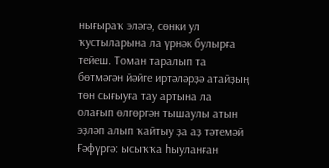нығыраҡ эләгә, сөнки ул ҡустыларына ла үрнәк булырға тейеш. Томан таралып та бөтмәгән йәйге иртәләрҙә атайҙың төн сығыуға тау артына ла олағып өлгөргән тышаулы атын эҙләп алып ҡайтыу ҙа аҙ тәтемәй Ғәфүргә: ысыҡҡа һыуланған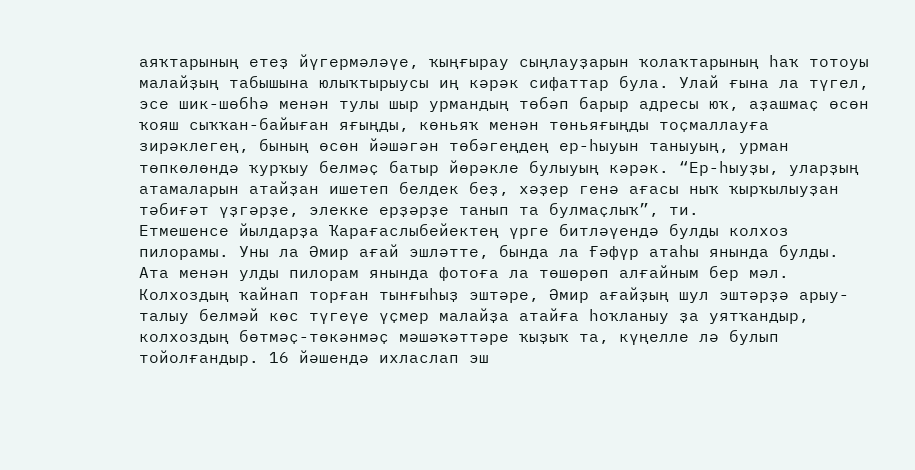аяҡтарының етеҙ йүгермәләүе, ҡыңғырау сыңлауҙарын ҡолаҡтарының һаҡ тотоуы малайҙың табышына юлыҡтырыусы иң кәрәк сифаттар була. Улай ғына ла түгел, эсе шик-шөбһә менән тулы шыр урмандың төбәп барыр адресы юҡ, аҙашмаҫ өсөн ҡояш сыҡҡан-байыған яғыңды, көньяҡ менән төньяғыңды тоҫмаллауға зирәклегең, бының өсөн йәшәгән төбәгеңдең ер-һыуын таныуың, урман төпкөлөндә ҡурҡыу белмәҫ батыр йөрәкле булыуың кәрәк. “Ер-һыуҙы, уларҙың атамаларын атайҙан ишетеп белдек беҙ, хәҙер генә ағасы ныҡ ҡырҡылыуҙан тәбиғәт үҙгәрҙе, элекке ерҙәрҙе танып та булмаҫлыҡ”, ти.
Етмешенсе йылдарҙа Ҡарағаслыбейектең үрге битләүендә булды колхоз пилорамы. Уны ла Әмир ағай эшләтте, бында ла Ғәфүр атаһы янында булды. Ата менән улды пилорам янында фотоға ла төшөрөп алғайным бер мәл.
Колхоздың ҡайнап торған тынғыһыҙ эштәре, Әмир ағайҙың шул эштәрҙә арыу-талыу белмәй көс түгеүе үҫмер малайҙа атайға һоҡланыу ҙа уятҡандыр, колхоздың бөтмәҫ-төкәнмәҫ мәшәҡәттәре ҡыҙыҡ та, күңелле лә булып тойолғандыр. 16 йәшендә ихласлап эш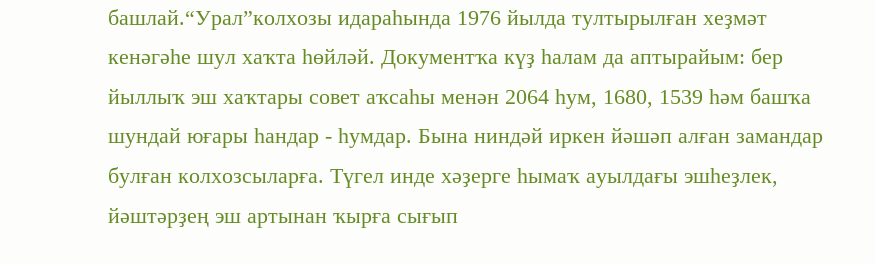башлай.“Урал”колхозы идараһында 1976 йылда тултырылған хеҙмәт кенәгәһе шул хаҡта һөйләй. Документҡа күҙ һалам да аптырайым: бер йыллыҡ эш хаҡтары совет аҡсаһы менән 2064 һум, 1680, 1539 һәм башҡа шундай юғары һандар - һумдар. Бына ниндәй иркен йәшәп алған замандар булған колхозсыларға. Түгел инде хәҙерге һымаҡ ауылдағы эшһеҙлек, йәштәрҙең эш артынан ҡырға сығып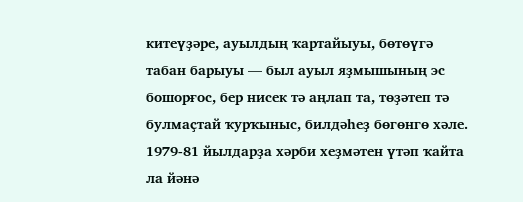китеүҙәре, ауылдың ҡартайыуы, бөтөүгә табан барыуы — был ауыл яҙмышының эс бошорғос, бер нисек тә аңлап та, төҙәтеп тә булмаҫтай ҡурҡыныс, билдәһеҙ бөгөнгө хәле.
1979-81 йылдарҙа хәрби хеҙмәтен үтәп ҡайта ла йәнә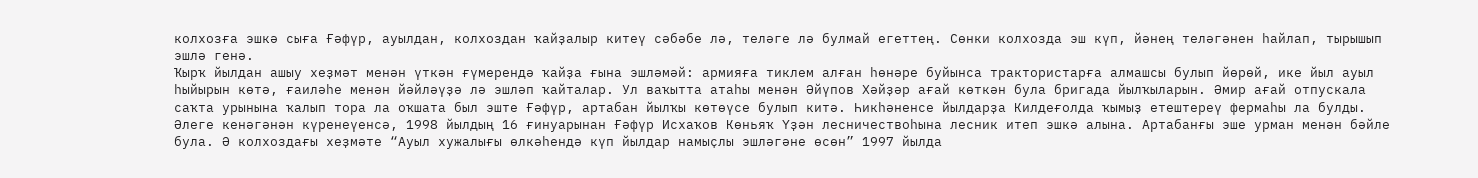колхозға эшкә сыға Ғәфүр, ауылдан, колхоздан ҡайҙалыр китеү сәбәбе лә, теләге лә булмай егеттең. Сөнки колхозда эш күп, йәнең теләгәнен һайлап, тырышып эшлә генә.
Ҡырҡ йылдан ашыу хеҙмәт менән үткән ғүмерендә ҡайҙа ғына эшләмәй: армияға тиклем алған һөнәре буйынса трактористарға алмашсы булып йөрөй, ике йыл ауыл һыйырын көтә, ғаиләһе менән йәйләүҙә лә эшләп ҡайталар. Ул ваҡытта атаһы менән Әйүпов Хәйҙәр ағай көткән була бригада йылҡыларын. Әмир ағай отпускала саҡта урынына ҡалып тора ла оҡшата был эште Ғәфүр, артабан йылҡы көтөүсе булып китә. Һикһәненсе йылдарҙа Килдеғолда ҡымыҙ етештереү фермаһы ла булды.
Әлеге кенәгәнән күренеүенсә, 1998 йылдың 16 ғинуарынан Ғәфүр Исхаҡов Көньяҡ Үҙән лесничествоһына лесник итеп эшкә алына. Артабанғы эше урман менән бәйле була. Ә колхоздағы хеҙмәте “Ауыл хужалығы өлкәһендә күп йылдар намыҫлы эшләгәне өсөн” 1997 йылда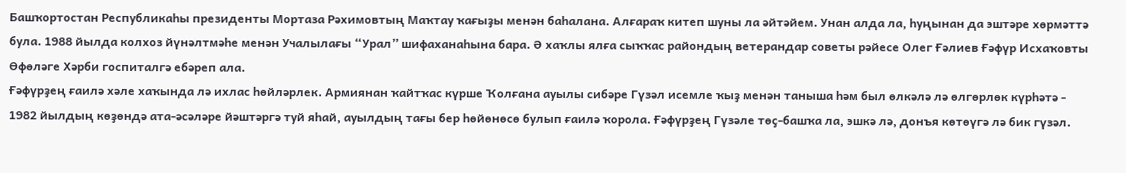Башҡортостан Республикаһы президенты Мортаза Рәхимовтың Маҡтау ҡағыҙы менән баһалана. Алғараҡ китеп шуны ла әйтәйем. Унан алда ла, һуңынан да эштәре хөрмәттә була. 1988 йылда колхоз йүнәлтмәһе менән Учалылағы “Урал” шифаханаһына бара. Ә хаҡлы ялға сыҡҡас райондың ветерандар советы рәйесе Олег Ғәлиев Ғәфүр Исхаҡовты Өфөләге Хәрби госпиталгә ебәреп ала.
Ғәфүрҙең ғаилә хәле хаҡында лә ихлас һөйләрлек. Армиянан ҡайтҡас күрше Ҡолғана ауылы сибәре Гүзәл исемле ҡыҙ менән таныша һәм был өлкәлә лә өлгөрлөк күрһәтә - 1982 йылдың көҙөндә ата-әсәләре йәштәргә туй яһай, ауылдың тағы бер һөйөнөсө булып ғаилә ҡорола. Ғәфүрҙең Гүзәле төҫ-башҡа ла, эшкә лә, донъя көтөүгә лә бик гүзәл.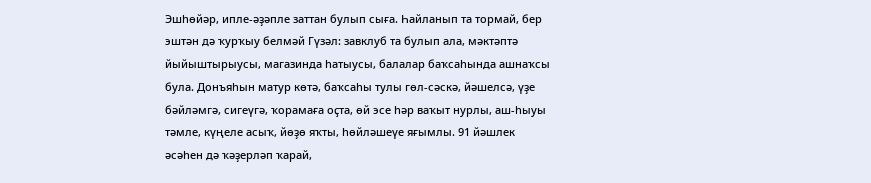Эшһөйәр, ипле-әҙәпле заттан булып сыға. Һайланып та тормай, бер эштән дә ҡурҡыу белмәй Гүзәл: завклуб та булып ала, мәктәптә йыйыштырыусы, магазинда һатыусы, балалар баҡсаһында ашнаҡсы була. Донъяһын матур көтә, баҡсаһы тулы гөл-сәскә, йәшелсә, үҙе бәйләмгә, сигеүгә, ҡорамаға оҫта, өй эсе һәр ваҡыт нурлы, аш-һыуы тәмле, күңеле асыҡ, йөҙө яҡты, һөйләшеүе яғымлы. 91 йәшлек әсәһен дә ҡәҙерләп ҡарай,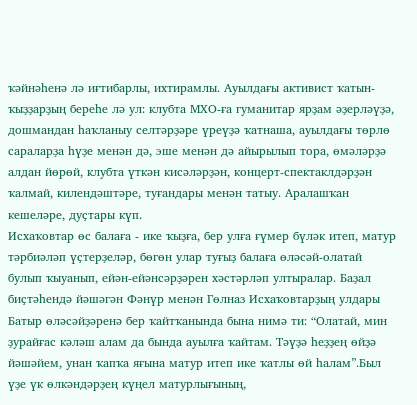ҡәйнәһенә лә иғтибарлы, ихтирамлы. Ауылдағы активист ҡатын-ҡыҙҙарҙың береһе лә ул: клубта МХО-ға гуманитар ярҙам әҙерләүҙә, дошмандан һаҡланыу селтәрҙәре үреүҙә ҡатнаша, ауылдағы төрлө сараларҙа һүҙе менән дә, эше менән дә айырылып тора, өмәләрҙә алдан йөрөй, клубта үткән кисәләрҙән, концерт-спектаклдәрҙән ҡалмай, килендәштәре, туғандары менән татыу. Аралашҡан кешеләре, дуҫтары күп.
Исхаҡовтар өс балаға - ике ҡыҙға, бер улға ғүмер бүләк итеп, матур тәрбиәләп үҫтерҙеләр, бөгөн улар туғыҙ балаға өләсәй-олатай булып ҡыуанып, ейән-ейәнсәрҙәрен хәстәрләп ултыралар. Баҙал биҫтәһендә йәшәгән Фәнүр менән Гөлназ Исхаҡовтарҙың улдары Батыр өләсәйҙәренә бер ҡайтҡанында бына нимә ти: “Олатай, мин ҙурайғас кәләш алам да бында ауылға ҡайтам. Тәүҙә һеҙҙең өйҙә йәшәйем, унан ҡапҡа яғына матур итеп ике ҡатлы өй һалам”.Был үҙе үк өлкәндәрҙең күңел матурлығының,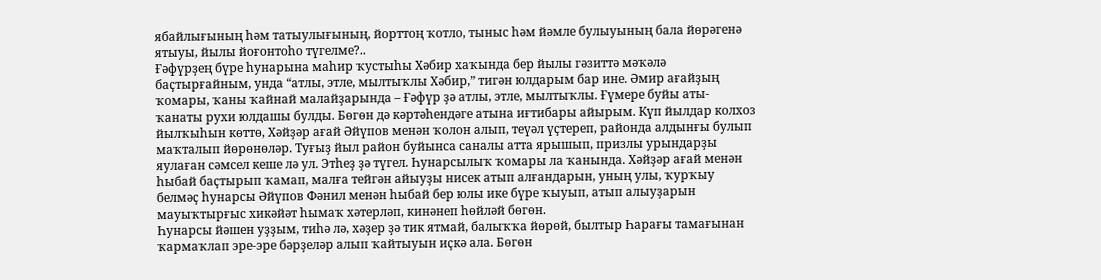ябайлығының һәм татыулығының, йорттоң ҡотло, тыныс һәм йәмле булыуының бала йөрәгенә ятыуы, йылы йоғонтоһо түгелме?..
Ғәфүрҙең бүре һунарына маһир ҡустыһы Хәбир хаҡында бер йылы гәзиттә мәҡәлә баҫтырғайным, унда “атлы, этле, мылтыҡлы Хәбир,” тигән юлдарым бар ине. Әмир ағайҙың ҡомары, ҡаны ҡайнай малайҙарында – Ғәфүр ҙә атлы, этле, мылтыҡлы. Ғүмере буйы аты-ҡанаты рухи юлдашы булды. Бөгөн дә кәртәһендәге атына иғтибары айырым. Күп йылдар колхоз йылҡыһын көттө, Хәйҙәр ағай Әйүпов менән ҡолон алып, теүәл үҫтереп, районда алдынғы булып маҡталып йөрөнөләр. Туғыҙ йыл район буйынса саналы атта ярышып, призлы урындарҙы яулаған сәмсел кеше лә ул. Этһеҙ ҙә түгел. Һунарсылыҡ ҡомары ла ҡанында. Хәйҙәр ағай менән һыбай баҫтырып ҡамап, малға тейгән айыуҙы нисек атып алғандарын, уның улы, ҡурҡыу белмәҫ һунарсы Әйүпов Фәнил менән һыбай бер юлы ике бүре ҡыуып, атып алыуҙарын мауыҡтырғыс хикәйәт һымаҡ хәтерләп, кинәнеп һөйләй бөгөн.
Һунарсы йәшен уҙҙым, тиһә лә, хәҙер ҙә тик ятмай, балыҡҡа йөрөй, былтыр Һарағы тамағынан ҡармаҡлап эре-эре бәрҙеләр алып ҡайтыуын иҫкә ала. Бөгөн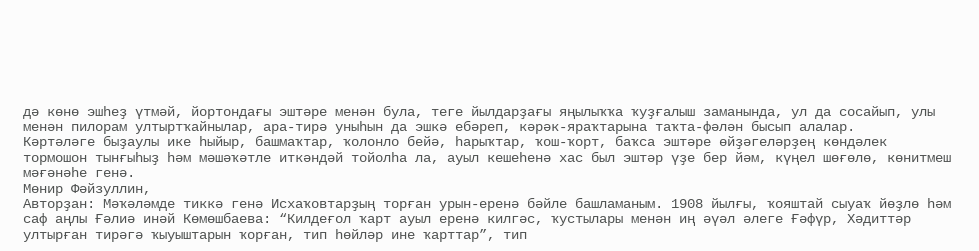дә көнө эшһеҙ үтмәй, йортондағы эштәре менән була, теге йылдарҙағы яңылыҡҡа ҡуҙғалыш заманында, ул да сосайып, улы менән пилорам ултыртҡайнылар, ара-тирә уныһын да эшкә ебәреп, кәрәк-яраҡтарына таҡта-фәлән бысып алалар.
Кәртәләге быҙаулы ике һыйыр, башмаҡтар, ҡолонло бейә, һарыҡтар, ҡош-ҡорт, баҡса эштәре өйҙәгеләрҙең көндәлек тормошон тынғыһыҙ һәм мәшәҡәтле иткәндәй тойолһа ла, ауыл кешеһенә хас был эштәр үҙе бер йәм, күңел шөғөлө, көнитмеш мәғәнәһе генә.
Мөнир Фәйзуллин,
Авторҙан: Мәҡәләмде тиккә генә Исхаҡовтарҙың торған урын-еренә бәйле башламаным. 1908 йылғы, ҡояштай сыуаҡ йөҙлө һәм саф аңлы Ғәлиә инәй Көмөшбаева: “Килдеғол ҡарт ауыл еренә килгәс, ҡустылары менән иң әүәл әлеге Ғәфүр, Хәдиттәр ултырған тирәгә ҡыуыштарын ҡорған, тип һөйләр ине ҡарттар”, тип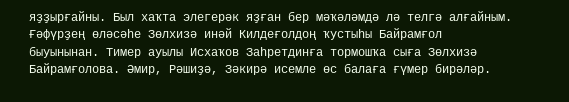яҙҙырғайны. Был хаҡта элегерәк яҙған бер мәҡәләмдә лә телгә алғайным. Ғәфүрҙең өләсәһе Зөлхизә инәй Килдеғолдоң ҡустыһы Байрамғол быуынынан. Тимер ауылы Исхаҡов Заһретдинға тормошҡа сыға Зөлхизә Байрамғолова. Әмир, Рәшиҙә, Зәкирә исемле өс балаға ғүмер бирәләр.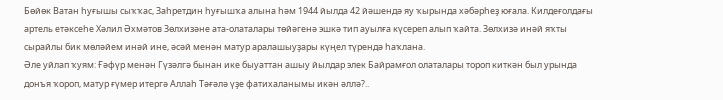Бөйөк Ватан һуғышы сыҡҡас, Заһретдин һуғышҡа алына һәм 1944 йылда 42 йәшендә яу ҡырында хәбәрһеҙ юғала. Килдеғолдағы артель етәксеһе Хәлил Әхмәтов Зөлхизәне ата-олаталары төйәгенә эшкә тип ауылға күсереп алып ҡайта. Зөлхизә инәй яҡты сырайлы бик мөләйем инәй ине, әсәй менән матур аралашыуҙары күңел түрендә һаҡлана.
Әле уйлап ҡуям: Ғәфүр менән Гүзәлгә бынан ике быуаттан ашыу йылдар элек Байрамғол олаталары тороп киткән был урында донъя ҡороп, матур ғүмер итергә Аллаһ Тәғәлә үҙе фатихаланымы икән әллә?..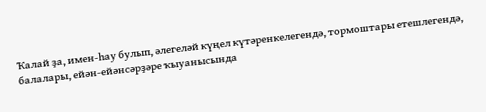Ҡалай ҙа, имен-һау булып, әлегеләй күңел күтәренкелегендә, тормоштары етешлегендә, балалары, ейән-ейәнсәрҙәре ҡыуанысында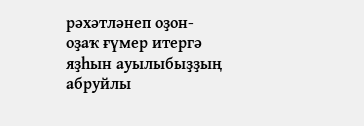рәхәтләнеп оҙон-оҙаҡ ғүмер итергә яҙһын ауылыбыҙҙың абруйлы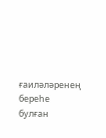ғаиләләренең береһе булған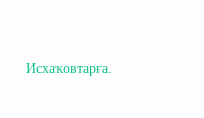Исхаҡовтарға.